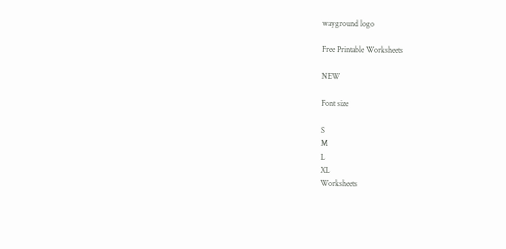wayground logo

Free Printable Worksheets

NEW

Font size

S
M
L
XL
Worksheets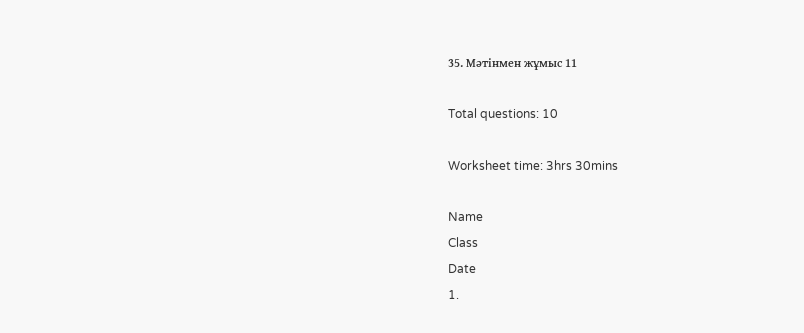35. Мәтінмен жұмыс 11

Total questions: 10

Worksheet time: 3hrs 30mins

Name
Class
Date
1.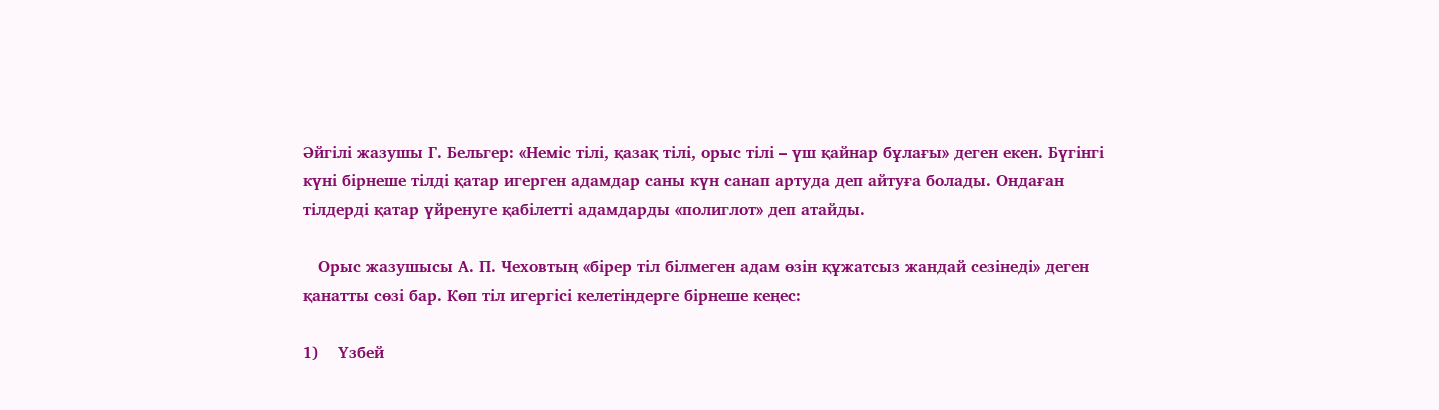Әйгілі жазушы Г. Бельгер: «Неміс тілі, қазақ тілі, орыс тілі – үш қайнар бұлағы» деген екен. Бүгінгі күні бірнеше тілді қатар игерген адамдар саны күн санап артуда деп айтуға болады. Ондаған тілдерді қатар үйренуге қабілетті адамдарды «полиглот» деп атайды.

   Орыс жазушысы А. П. Чеховтың «бірер тіл білмеген адам өзін құжатсыз жандай сезінеді» деген қанатты сөзі бар. Көп тіл игергісі келетіндерге бірнеше кеңес:

1)    Үзбей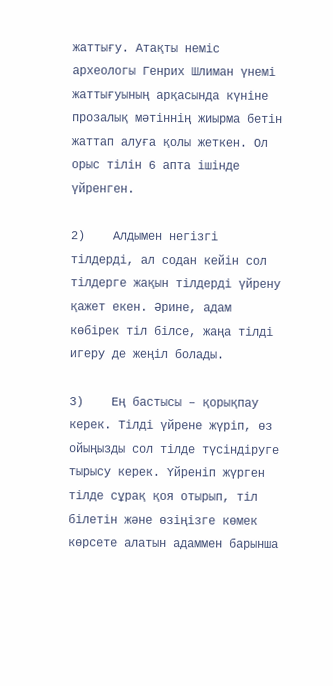жаттығу. Атақты неміс археологы Генрих Шлиман үнемі жаттығуының арқасында күніне прозалық мәтіннің жиырма бетін жаттап алуға қолы жеткен. Ол орыс тілін 6 апта ішінде үйренген.

2)    Алдымен негізгі тілдерді, ал содан кейін сол тілдерге жақын тілдерді үйрену қажет екен. Әрине, адам көбірек тіл білсе, жаңа тілді игеру де жеңіл болады.

3)    Ең бастысы – қорықпау керек. Тілді үйрене жүріп, өз ойыңызды сол тілде түсіндіруге тырысу керек. Үйреніп жүрген тілде сұрақ қоя отырып, тіл білетін және өзіңізге көмек көрсете алатын адаммен барынша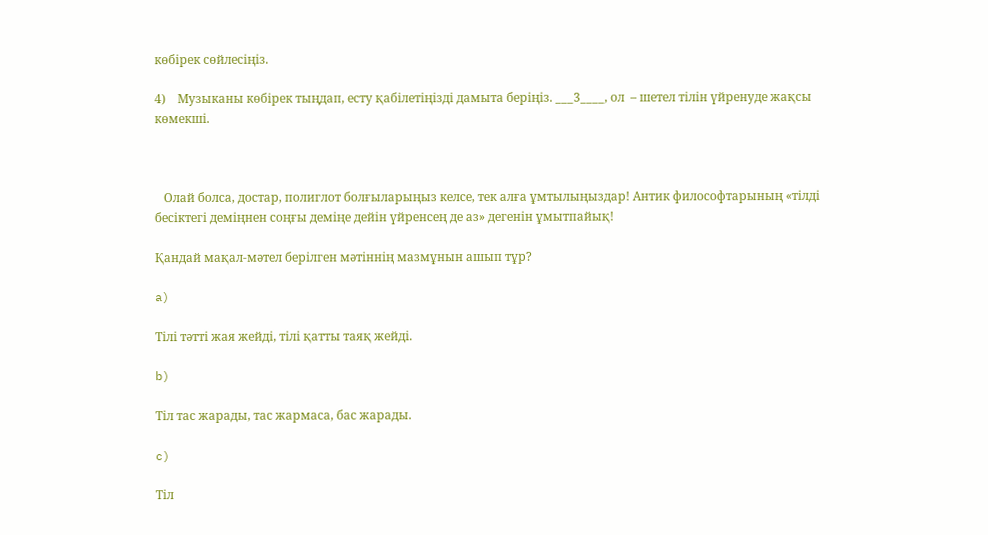көбірек сөйлесіңіз.

4)    Музыканы көбірек тыңдап, есту қабілетіңізді дамыта беріңіз. ___3____, ол  – шетел тілін үйренуде жақсы көмекші.



   Олай болса, достар, полиглот болғыларыңыз келсе, тек алға ұмтылыңыздар! Антик философтарының «тілді бесіктегі деміңнен соңғы деміңе дейін үйренсең де аз» дегенін ұмытпайық!

Қандай мақал-мәтел берілген мәтіннің мазмұнын ашып тұр?

a)

Тілі тәтті жая жейді, тілі қатты таяқ жейді.

b)

Тіл тас жарады, тас жармаса, бас жарады.

c)

Тіл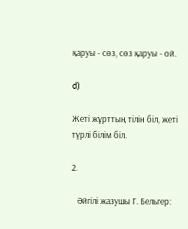қаруы - сөз, сөз қаруы - ой.

d)

Жеті жұрттың тілін біл, жеті түрлі білім біл.

2.

   Әйгілі жазушы Г. Бельгер: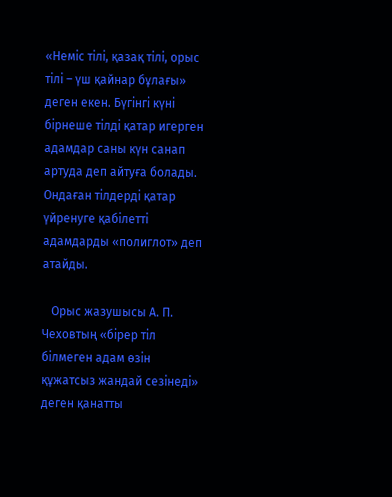«Неміс тілі, қазақ тілі, орыс тілі – үш қайнар бұлағы» деген екен. Бүгінгі күні бірнеше тілді қатар игерген адамдар саны күн санап артуда деп айтуға болады. Ондаған тілдерді қатар үйренуге қабілетті адамдарды «полиглот» деп атайды.

   Орыс жазушысы А. П. Чеховтың «бірер тіл білмеген адам өзін құжатсыз жандай сезінеді» деген қанатты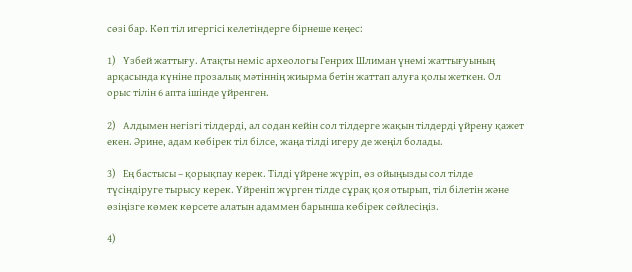сөзі бар. Көп тіл игергісі келетіндерге бірнеше кеңес:

1)    Үзбей жаттығу. Атақты неміс археологы Генрих Шлиман үнемі жаттығуының арқасында күніне прозалық мәтіннің жиырма бетін жаттап алуға қолы жеткен. Ол орыс тілін 6 апта ішінде үйренген.

2)    Алдымен негізгі тілдерді, ал содан кейін сол тілдерге жақын тілдерді үйрену қажет екен. Әрине, адам көбірек тіл білсе, жаңа тілді игеру де жеңіл болады.

3)    Ең бастысы – қорықпау керек. Тілді үйрене жүріп, өз ойыңызды сол тілде түсіндіруге тырысу керек. Үйреніп жүрген тілде сұрақ қоя отырып, тіл білетін және өзіңізге көмек көрсете алатын адаммен барынша көбірек сөйлесіңіз.

4)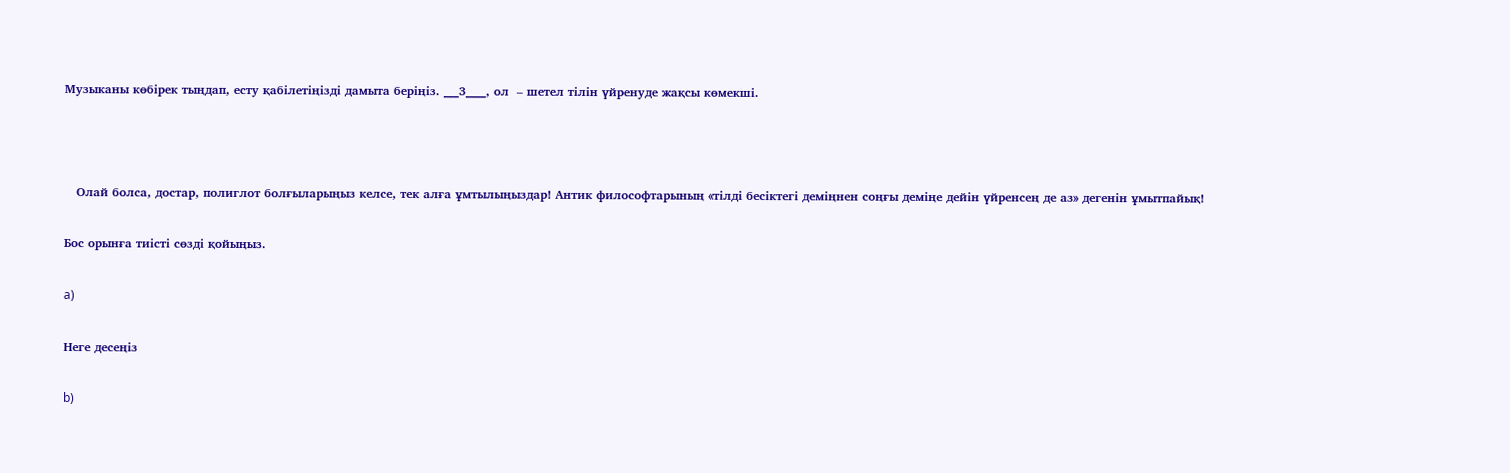Музыканы көбірек тыңдап, есту қабілетіңізді дамыта беріңіз. ___3____, ол  – шетел тілін үйренуде жақсы көмекші.



   Олай болса, достар, полиглот болғыларыңыз келсе, тек алға ұмтылыңыздар! Антик философтарының «тілді бесіктегі деміңнен соңғы деміңе дейін үйренсең де аз» дегенін ұмытпайық!

Бос орынға тиісті сөзді қойыңыз.

a)

Неге десеңіз

b)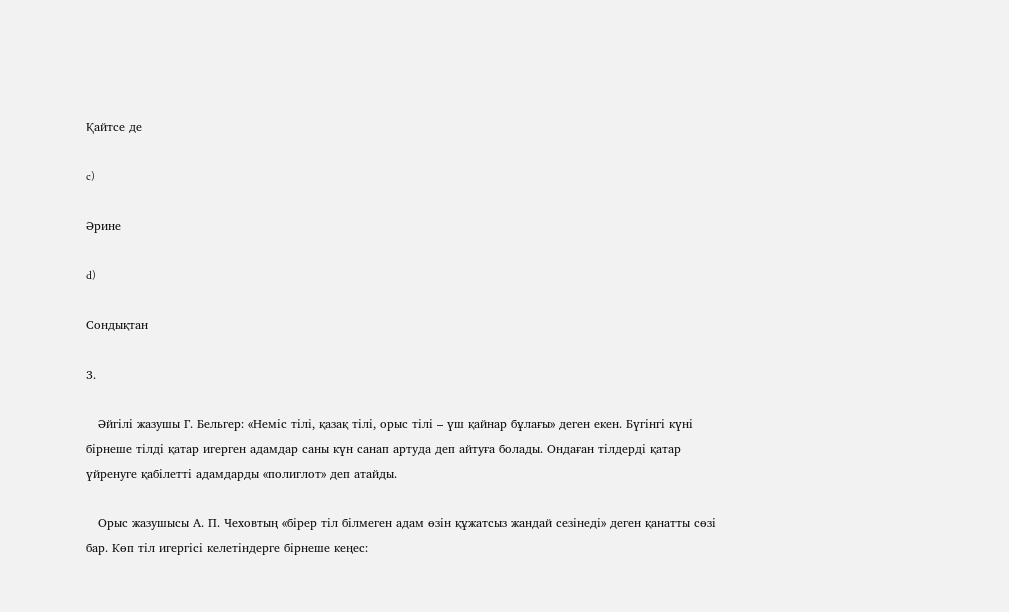Қайтсе де

c)

Әрине

d)

Сондықтан

3.

   Әйгілі жазушы Г. Бельгер: «Неміс тілі, қазақ тілі, орыс тілі – үш қайнар бұлағы» деген екен. Бүгінгі күні бірнеше тілді қатар игерген адамдар саны күн санап артуда деп айтуға болады. Ондаған тілдерді қатар үйренуге қабілетті адамдарды «полиглот» деп атайды.

   Орыс жазушысы А. П. Чеховтың «бірер тіл білмеген адам өзін құжатсыз жандай сезінеді» деген қанатты сөзі бар. Көп тіл игергісі келетіндерге бірнеше кеңес: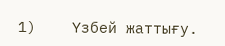1)    Үзбей жаттығу.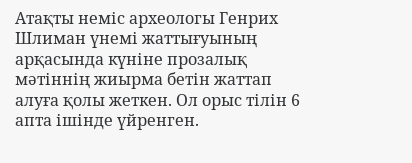Атақты неміс археологы Генрих Шлиман үнемі жаттығуының арқасында күніне прозалық мәтіннің жиырма бетін жаттап алуға қолы жеткен. Ол орыс тілін 6 апта ішінде үйренген.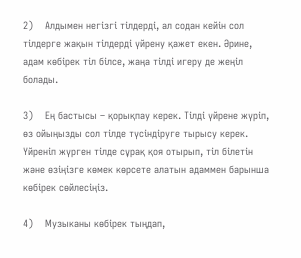2)    Алдымен негізгі тілдерді, ал содан кейін сол тілдерге жақын тілдерді үйрену қажет екен. Әрине, адам көбірек тіл білсе, жаңа тілді игеру де жеңіл болады.

3)    Ең бастысы – қорықпау керек. Тілді үйрене жүріп, өз ойыңызды сол тілде түсіндіруге тырысу керек. Үйреніп жүрген тілде сұрақ қоя отырып, тіл білетін және өзіңізге көмек көрсете алатын адаммен барынша көбірек сөйлесіңіз.

4)    Музыканы көбірек тыңдап,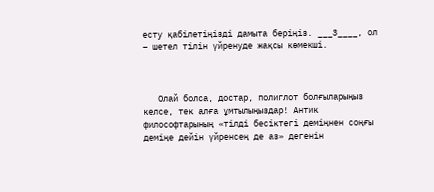есту қабілетіңізді дамыта беріңіз. ___3____, ол  – шетел тілін үйренуде жақсы көмекші.



   Олай болса, достар, полиглот болғыларыңыз келсе, тек алға ұмтылыңыздар! Антик философтарының «тілді бесіктегі деміңнен соңғы деміңе дейін үйренсең де аз» дегенін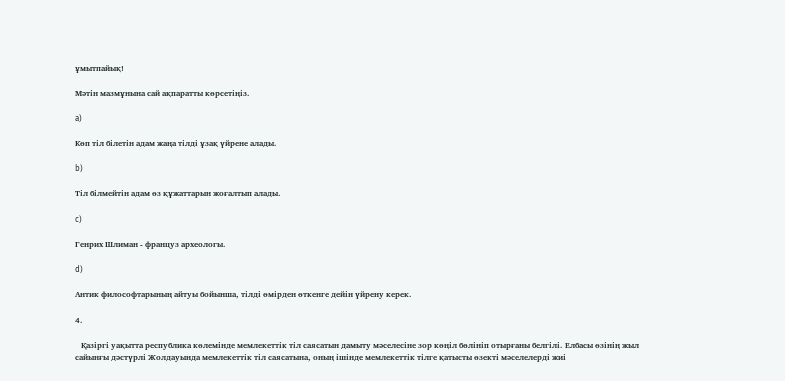ұмытпайық!

Мәтін мазмұнына сай ақпаратты көрсетіңіз.

a)

Көп тіл білетін адам жаңа тілді ұзақ үйрене алады.

b)

Тіл білмейтін адам өз құжаттарын жоғалтып алады.

c)

Генрих Шлиман - француз археологы.

d)

Антик философтарының айтуы бойынша, тілді өмірден өткенге дейін үйрену керек.

4.

   Қазіргі уақытта республика көлемінде мемлекеттік тіл саясатын дамыту мәселесіне зор көңіл бөлініп отырғаны белгілі. Елбасы өзінің жыл сайынғы дәстүрлі Жолдауында мемлекеттік тіл саясатына, оның ішінде мемлекеттік тілге қатысты өзекті мәселелерді жиі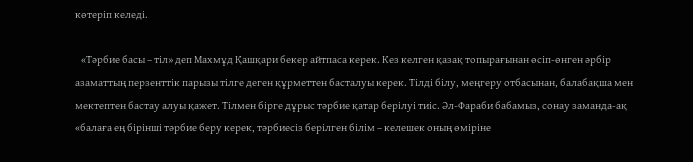көтеріп келеді.

   «Тәрбие басы – тіл» деп Махмұд Қашқари бекер айтпаса керек. Кез келген қазақ топырағынан өсіп-өнген әрбір азаматтың перзенттік парызы тілге деген құрметтен басталуы керек. Тілді білу, меңгеру отбасынан, балабақша мен мектептен бастау алуы қажет. Тілмен бірге дұрыс тәрбие қатар берілуі тиіс. Әл-Фараби бабамыз, сонау заманда-ақ «балаға ең бірінші тәрбие беру керек, тәрбиесіз берілген білім – келешек оның өміріне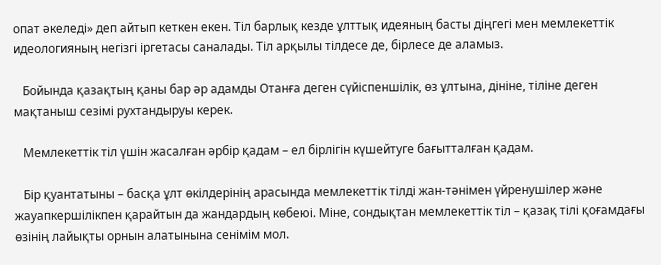опат әкеледі» деп айтып кеткен екен. Тіл барлық кезде ұлттық идеяның басты діңгегі мен мемлекеттік идеологияның негізгі іргетасы саналады. Тіл арқылы тілдесе де, бірлесе де аламыз.

   Бойында қазақтың қаны бар әр адамды Отанға деген сүйіспеншілік, өз ұлтына, дініне, тіліне деген мақтаныш сезімі рухтандыруы керек.

   Мемлекеттік тіл үшін жасалған әрбір қадам – ел бірлігін күшейтуге бағытталған қадам.

   Бір қуантатыны – басқа ұлт өкілдерінің арасында мемлекеттік тілді жан-тәнімен үйренушілер және жауапкершілікпен қарайтын да жандардың көбеюі. Міне, сондықтан мемлекеттік тіл – қазақ тілі қоғамдағы өзінің лайықты орнын алатынына сенімім мол.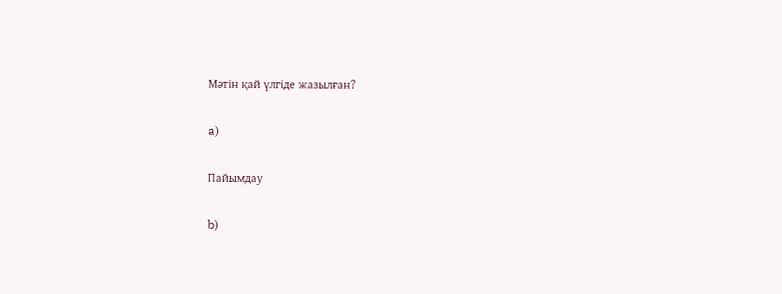Мәтін қай үлгіде жазылған?

a)

Пайымдау

b)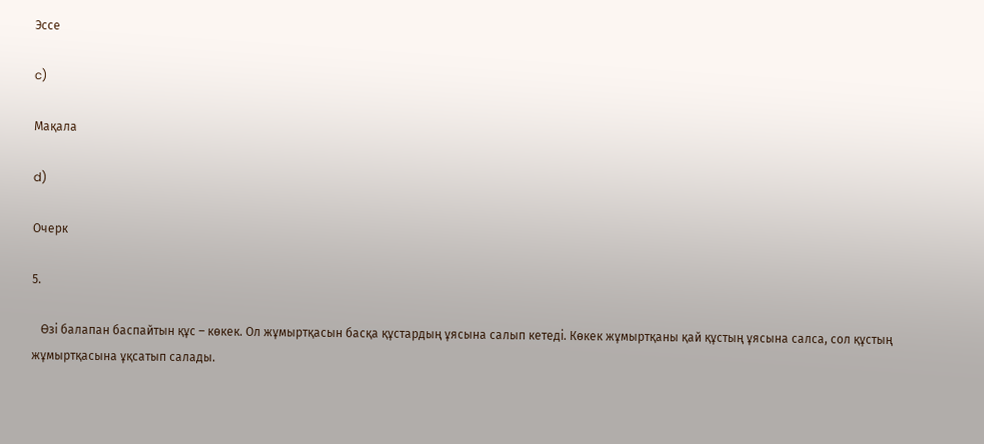Эссе

c)

Мақала

d)

Очерк

5.

   Өзі балапан баспайтын құс – көкек. Ол жұмыртқасын басқа құстардың ұясына салып кетеді. Көкек жұмыртқаны қай құстың ұясына салса, сол құстың жұмыртқасына ұқсатып салады.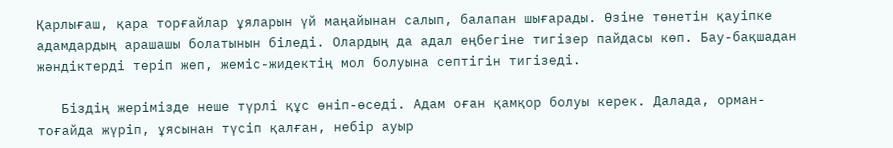Қарлығаш, қара торғайлар ұяларын үй маңайынан салып, балапан шығарады. Өзіне төнетін қауіпке адамдардың арашашы болатынын біледі. Олардың да адал еңбегіне тигізер пайдасы көп. Бау-бақшадан жәндіктерді теріп жеп, жеміс-жидектің мол болуына септігін тигізеді.

   Біздің жерімізде неше түрлі құс өніп-өседі. Адам оған қамқор болуы керек. Далада, орман-тоғайда жүріп, ұясынан түсіп қалған, небір ауыр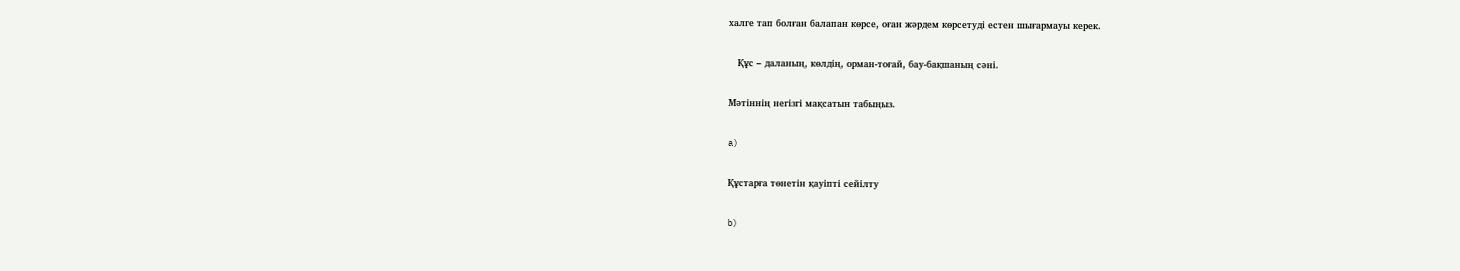халге тап болған балапан көрсе, оған жәрдем көрсетуді естен шығармауы керек.

   Құс – даланың, көлдің, орман-тоғай, бау-бақшаның сәні.

Мәтіннің негізгі мақсатын табыңыз.

a)

Құстарға төнетін қауіпті сейілту

b)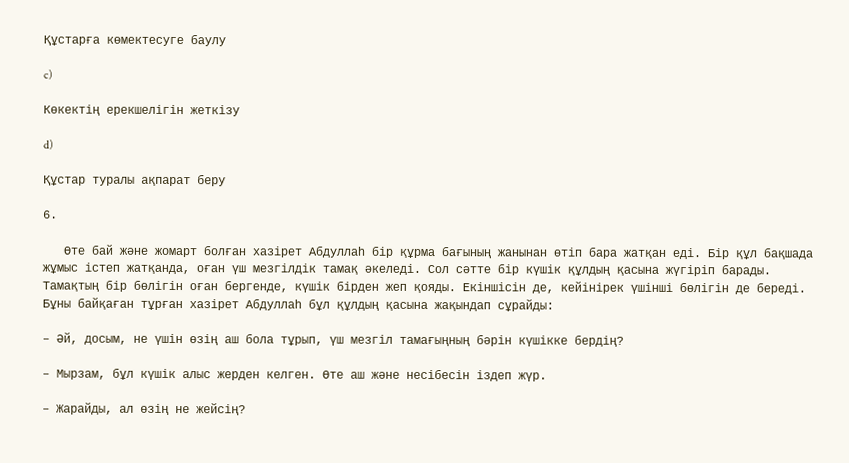Құстарға көмектесуге баулу

c)

Көкектің ерекшелігін жеткізу

d)

Құстар туралы ақпарат беру

6.

   Өте бай және жомарт болған хазірет Абдуллаh бір құрма бағының жанынан өтіп бара жатқан еді. Бір құл бақшада жұмыс істеп жатқанда, оған үш мезгілдік тамақ әкеледі. Сол сәтте бір күшік құлдың қасына жүгіріп барады. Тамақтың бір бөлігін оған бергенде, күшік бірден жеп қояды. Екіншісін де, кейінірек үшінші бөлігін де береді. Бұны байқаған тұрған хазірет Абдуллаh бұл құлдың қасына жақындап сұрайды:

– Әй, досым, не үшін өзің аш бола тұрып, үш мезгіл тамағыңның бәрін күшікке бердің?

– Мырзам, бұл күшік алыс жерден келген. Өте аш және несібесін іздеп жүр.

– Жарайды, ал өзің не жейсің?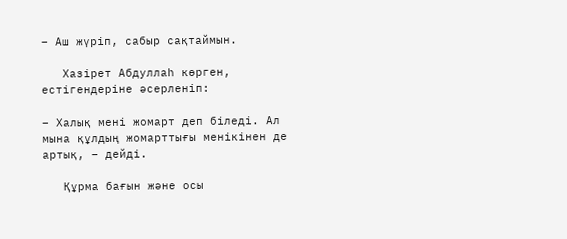– Аш жүріп, сабыр сақтаймын.

   Хазірет Абдуллаh көрген, естігендеріне әсерленіп:

– Халық мені жомарт деп біледі. Ал мына құлдың жомарттығы менікінен де артық, – дейді.

   Құрма бағын және осы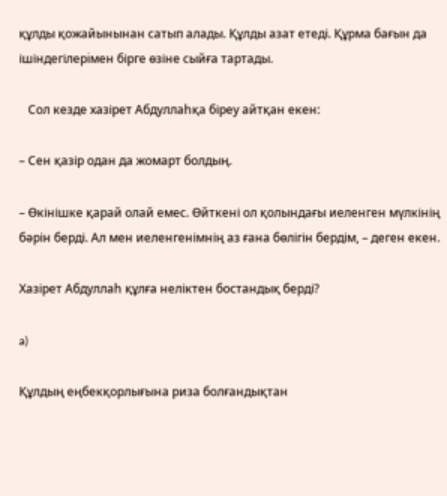құлды қожайынынан сатып алады. Құлды азат етеді. Құрма бағын да ішіндегілеpiмен бірге өзіне сыйға тартады.

   Сол кезде хазірет Абдуллаhқа біреу айтқан екен:

– Сен қазір одан да жомарт болдың.

– Өкінішке қарай олай емес. Өйткені ол қолындағы иеленген мүлкінің бәрін берді. Ал мен иеленгенімнің аз ғана бөлігін бердім, – деген екен.

Хазірет Абдуллаh құлға неліктен бостандық берді?

a)

Құлдың еңбекқорлығына риза болғандықтан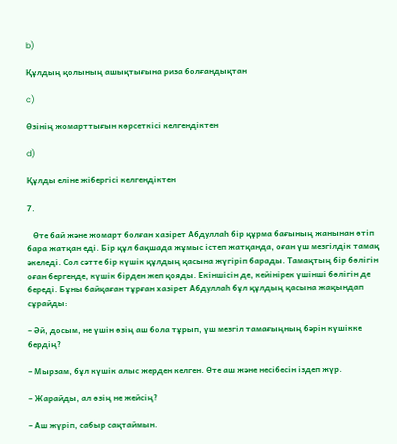b)

Құлдың қолының ашықтығына риза болғандықтан

c)

Өзінің жомарттығын көрсеткісі келгендiктен

d)

Құлды еліне жібергісі келгендіктен

7.

   Өте бай және жомарт болған хазірет Абдуллаh бір құрма бағының жанынан өтіп бара жатқан еді. Бір құл бақшада жұмыс істеп жатқанда, оған үш мезгілдік тамақ әкеледі. Сол сәтте бір күшік құлдың қасына жүгіріп барады. Тамақтың бір бөлігін оған бергенде, күшік бірден жеп қояды. Екіншісін де, кейінірек үшінші бөлігін де береді. Бұны байқаған тұрған хазірет Абдуллаh бұл құлдың қасына жақындап сұрайды:

– Әй, досым, не үшін өзің аш бола тұрып, үш мезгіл тамағыңның бәрін күшікке бердің?

– Мырзам, бұл күшік алыс жерден келген. Өте аш және несібесін іздеп жүр.

– Жарайды, ал өзің не жейсің?

– Аш жүріп, сабыр сақтаймын.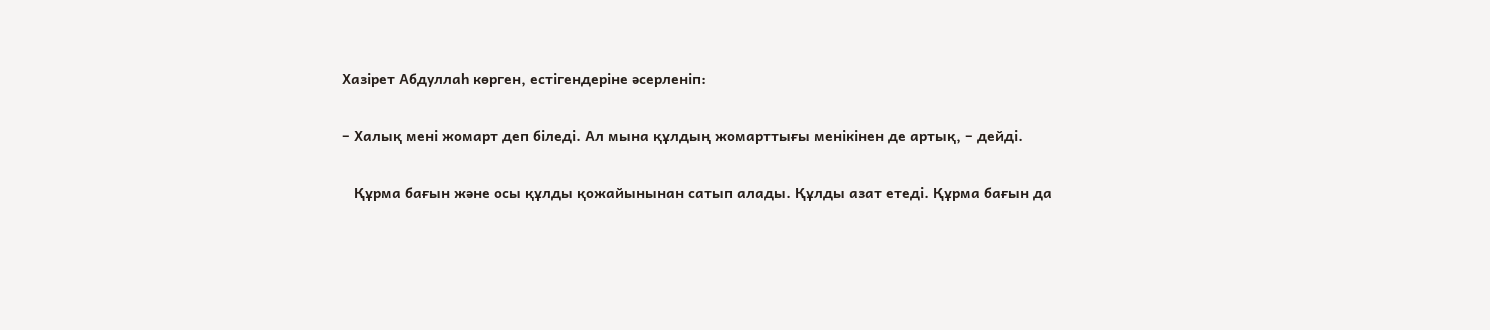Хазірет Абдуллаh көрген, естігендеріне әсерленіп:

– Халық мені жомарт деп біледі. Ал мына құлдың жомарттығы менікінен де артық, – дейді.

   Құрма бағын және осы құлды қожайынынан сатып алады. Құлды азат етеді. Құрма бағын да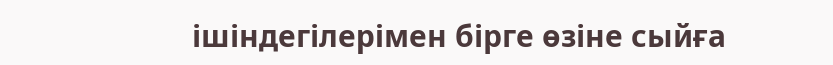ішіндегілеpiмен бірге өзіне сыйға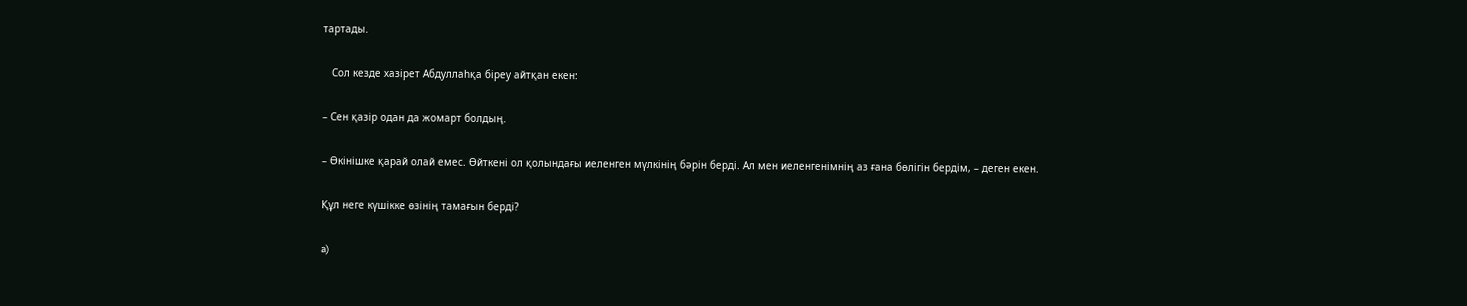тартады.

   Сол кезде хазірет Абдуллаhқа біреу айтқан екен:

– Сен қазір одан да жомарт болдың.

– Өкінішке қарай олай емес. Өйткені ол қолындағы иеленген мүлкінің бәрін берді. Ал мен иеленгенімнің аз ғана бөлігін бердім, – деген екен.

Құл неге күшікке өзінің тамағын берді?

a)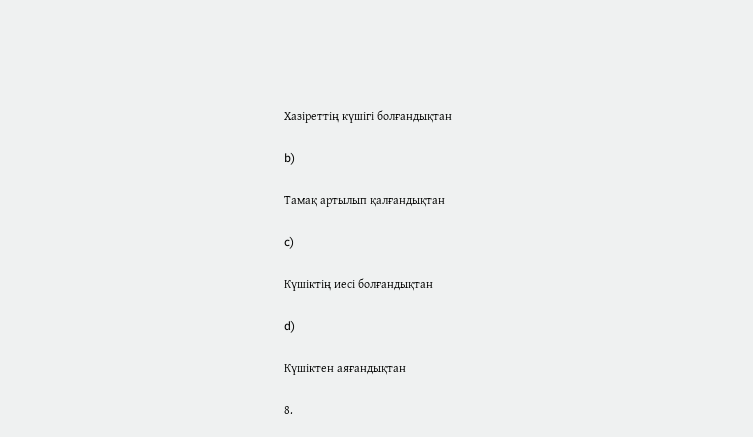Хазіреттiң күшігі болғандықтан

b)

Тамақ артылып қалғандықтан

c)

Күшіктің иесі болғандықтан

d)

Күшіктен аяғандықтан

8.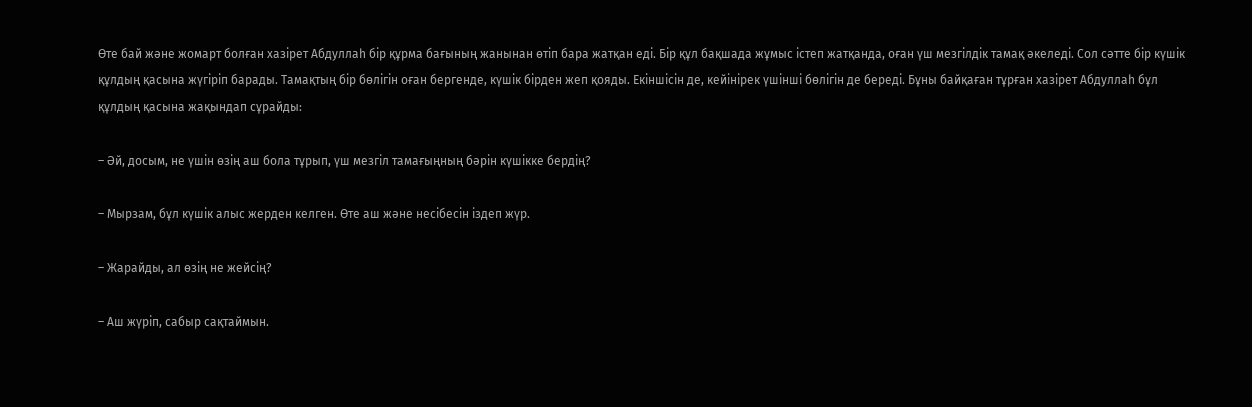Өте бай және жомарт болған хазірет Абдуллаh бір құрма бағының жанынан өтіп бара жатқан еді. Бір құл бақшада жұмыс істеп жатқанда, оған үш мезгілдік тамақ әкеледі. Сол сәтте бір күшік құлдың қасына жүгіріп барады. Тамақтың бір бөлігін оған бергенде, күшік бірден жеп қояды. Екіншісін де, кейінірек үшінші бөлігін де береді. Бұны байқаған тұрған хазірет Абдуллаh бұл құлдың қасына жақындап сұрайды:

– Әй, досым, не үшін өзің аш бола тұрып, үш мезгіл тамағыңның бәрін күшікке бердің?

– Мырзам, бұл күшік алыс жерден келген. Өте аш және несібесін іздеп жүр.

– Жарайды, ал өзің не жейсің?

– Аш жүріп, сабыр сақтаймын.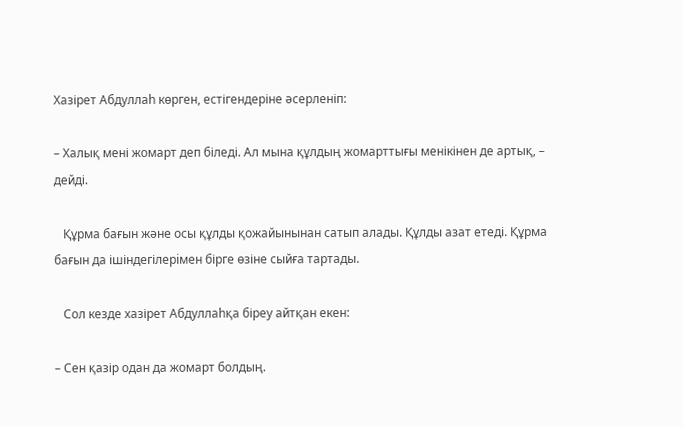Хазірет Абдуллаh көрген, естігендеріне әсерленіп:

– Халық мені жомарт деп біледі. Ал мына құлдың жомарттығы менікінен де артық, – дейді.

   Құрма бағын және осы құлды қожайынынан сатып алады. Құлды азат етеді. Құрма бағын да ішіндегілеpiмен бірге өзіне сыйға тартады.

   Сол кезде хазірет Абдуллаhқа біреу айтқан екен:

– Сен қазір одан да жомарт болдың.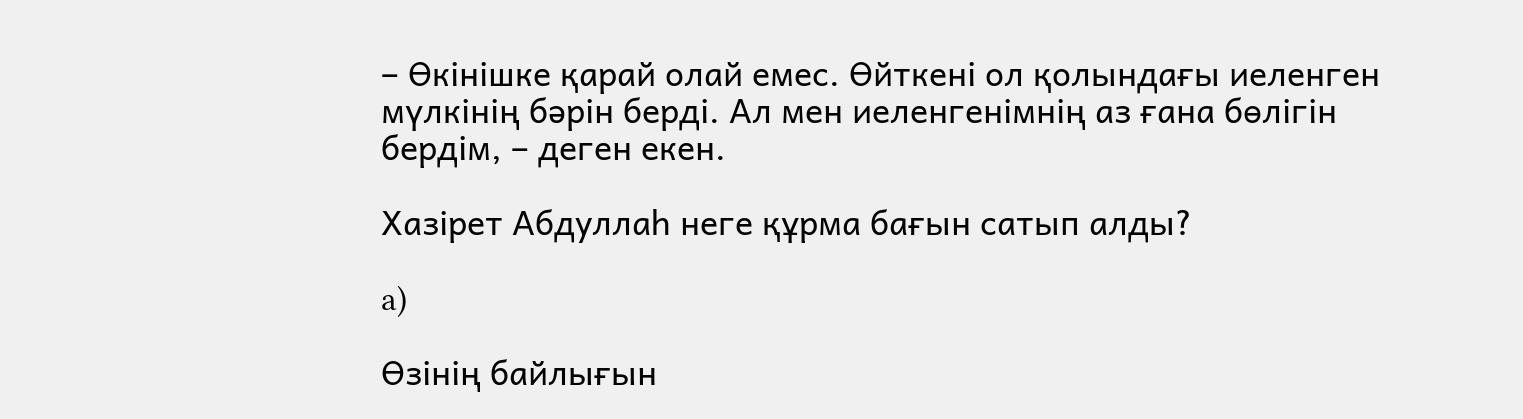– Өкінішке қарай олай емес. Өйткені ол қолындағы иеленген мүлкінің бәрін берді. Ал мен иеленгенімнің аз ғана бөлігін бердім, – деген екен.

Хазірет Абдуллаh неге құрма бағын сатып алды?

a)

Өзінің байлығын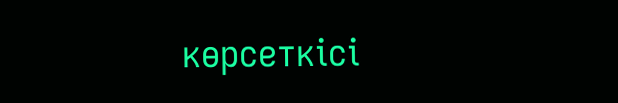көрсеткісі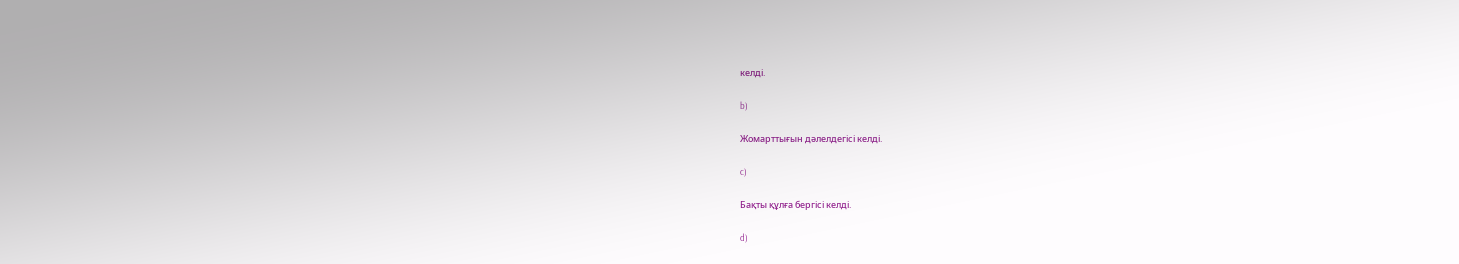келді.

b)

Жомарттығын дәлелдегісі келді.

c)

Бақты құлға бергісі келді.

d)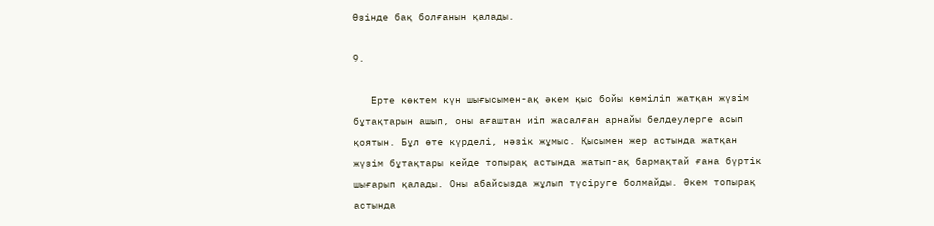Өзінде бақ болғанын қалады.

9.

   Ерте көктем күн шығысымен-ақ әкем қыс бойы көміліп жатқан жүзім бұтақтарын ашып, оны ағаштан иіп жасалған арнайы белдеулерге асып қоятын. Бұл өте күрделі, нәзік жұмыс. Қысымен жер астында жатқан жүзім бұтақтары кейде топырақ астында жатып-ақ бармақтай ғана бүртік шығарып қалады. Оны абайсызда жұлып түсіруге болмайды. Әкем топырақ астында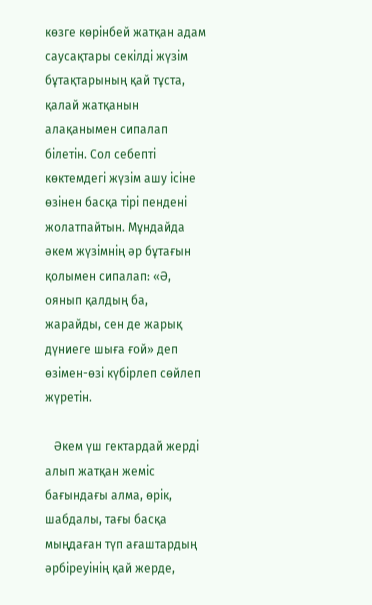көзге көрінбей жатқан адам саусақтары секілді жүзім бұтақтарының қай тұста, қалай жатқанын алақанымен сипалап білетін. Сол себепті көктемдегі жүзім ашу ісіне өзінен басқа тірі пендені жолатпайтын. Мұндайда әкем жүзімнің әр бұтағын қолымен сипалап: «Ә, оянып қалдың ба, жарайды, сен де жарық дүниеге шыға ғой» деп өзімен-өзі күбірлеп сөйлеп жүретін.

   Әкем үш гектардай жерді алып жатқан жеміс бағындағы алма, өрік, шабдалы, тағы басқа мыңдаған түп ағаштардың әрбіреуінің қай жерде,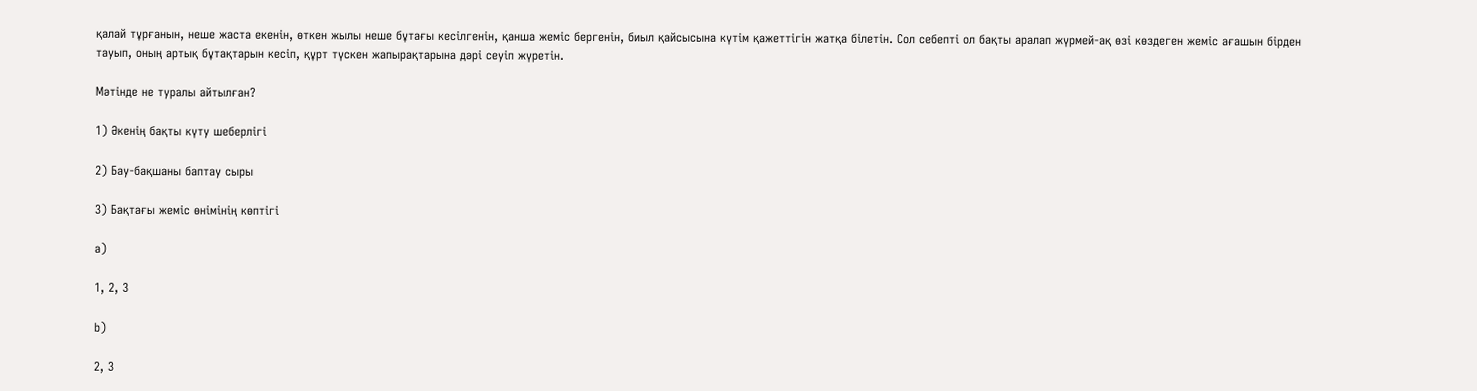қалай тұрғанын, неше жаста екенін, өткен жылы неше бұтағы кесілгенін, қанша жеміс бергенін, биыл қайсысына күтім қажеттігін жатқа білетін. Сол себепті ол бақты аралап жүрмей-ақ өзі көздеген жеміс ағашын бірден тауып, оның артық бұтақтарын кесіп, құрт түскен жапырақтарына дәрі сеуіп жүретін.

Мәтінде не туралы айтылған?

1) Әкенің бақты күту шеберлігі

2) Бау-бақшаны баптау сыры

3) Бақтағы жеміс өнімінің көптігі

a)

1, 2, 3

b)

2, 3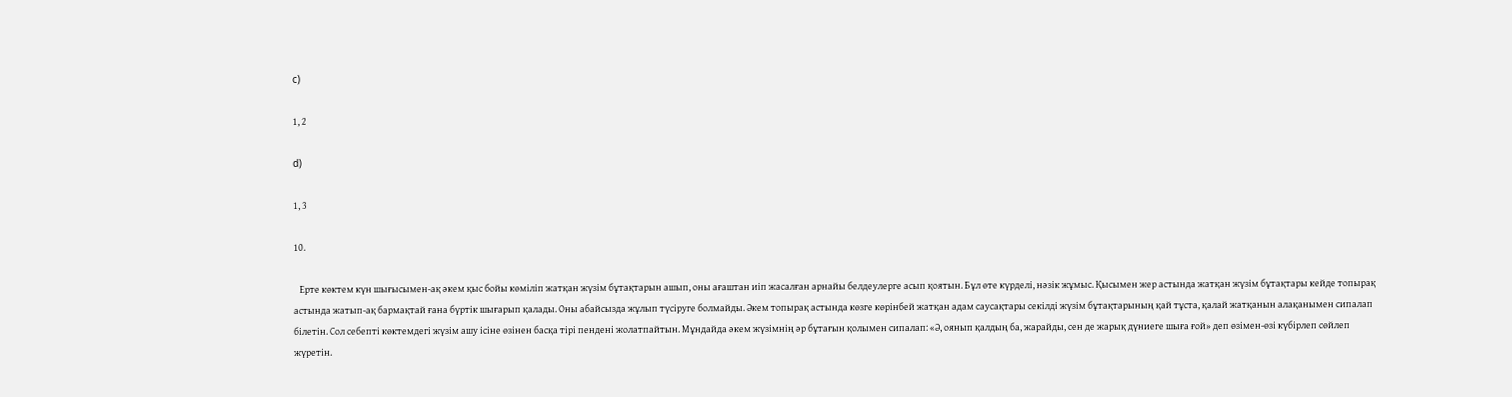c)

1, 2

d)

1, 3

10.

   Ерте көктем күн шығысымен-ақ әкем қыс бойы көміліп жатқан жүзім бұтақтарын ашып, оны ағаштан иіп жасалған арнайы белдеулерге асып қоятын. Бұл өте күрделі, нәзік жұмыс. Қысымен жер астында жатқан жүзім бұтақтары кейде топырақ астында жатып-ақ бармақтай ғана бүртік шығарып қалады. Оны абайсызда жұлып түсіруге болмайды. Әкем топырақ астында көзге көрінбей жатқан адам саусақтары секілді жүзім бұтақтарының қай тұста, қалай жатқанын алақанымен сипалап білетін. Сол себепті көктемдегі жүзім ашу ісіне өзінен басқа тірі пендені жолатпайтын. Мұндайда әкем жүзімнің әр бұтағын қолымен сипалап: «Ә, оянып қалдың ба, жарайды, сен де жарық дүниеге шыға ғой» деп өзімен-өзі күбірлеп сөйлеп жүретін.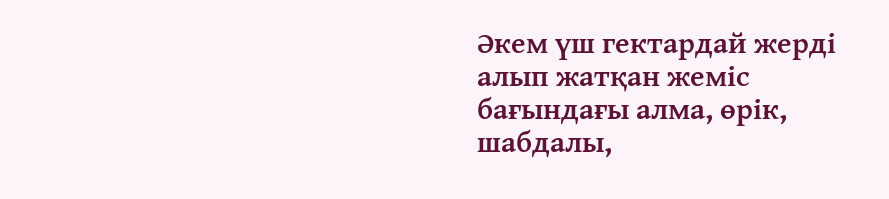Әкем үш гектардай жерді алып жатқан жеміс бағындағы алма, өрік, шабдалы,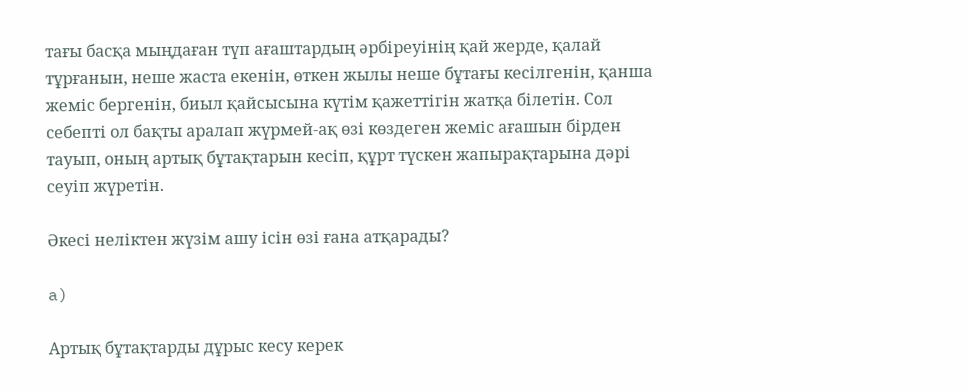тағы басқа мыңдаған түп ағаштардың әрбіреуінің қай жерде, қалай тұрғанын, неше жаста екенін, өткен жылы неше бұтағы кесілгенін, қанша жеміс бергенін, биыл қайсысына күтім қажеттігін жатқа білетін. Сол себепті ол бақты аралап жүрмей-ақ өзі көздеген жеміс ағашын бірден тауып, оның артық бұтақтарын кесіп, құрт түскен жапырақтарына дәрі сеуіп жүретін.

Әкесі неліктен жүзім ашу ісін өзі ғана атқарады?

a)

Артық бұтақтарды дұрыс кесу керек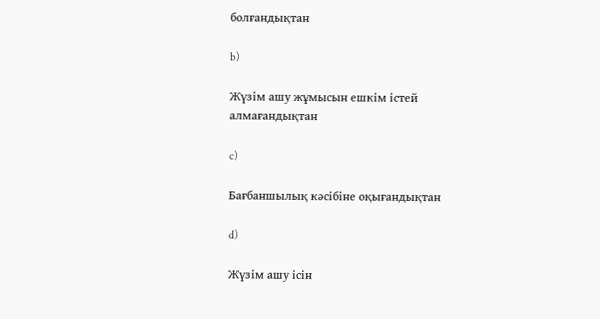болғандықтан

b)

Жүзім ашу жұмысын ешкім істей алмағандықтан

c)

Бағбаншылық кәсібіне оқығандықтан

d)

Жүзім ашу ісін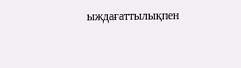ыждағаттылықпен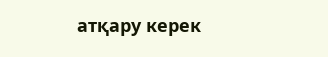атқару керек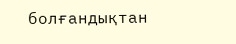болғандықтан